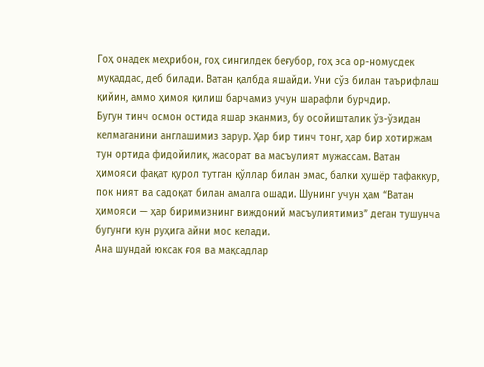Гоҳ онадек меҳрибон, гоҳ сингилдек беғубор, гоҳ эса ор-номусдек муқаддас, деб билади. Ватан қалбда яшайди. Уни сўз билан таърифлаш қийин, аммо ҳимоя қилиш барчамиз учун шарафли бурчдир.
Бугун тинч осмон остида яшар эканмиз, бу осойишталик ўз-ўзидан келмаганини англашимиз зарур. Ҳар бир тинч тонг, ҳар бир хотиржам тун ортида фидойилик, жасорат ва масъулият мужассам. Ватан ҳимояси фақат қурол тутган қўллар билан эмас, балки ҳушёр тафаккур, пок ният ва садоқат билан амалга ошади. Шунинг учун ҳам “Ватан ҳимояси — ҳар биримизнинг виждоний масъулиятимиз” деган тушунча бугунги кун руҳига айни мос келади.
Ана шундай юксак ғоя ва мақсадлар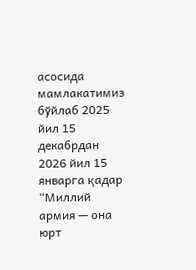асосида мамлакатимиз бўйлаб 2025 йил 15 декабрдан 2026 йил 15 январга қадар “Миллий армия — она юрт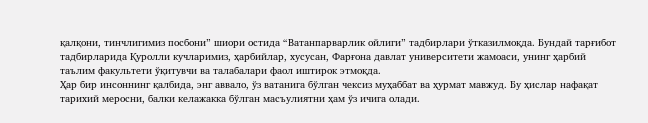қалқони, тинчлигимиз посбони” шиори остида “Ватанпарварлик ойлиги” тадбирлари ўтказилмоқда. Бундай тарғибот тадбирларида Қуролли кучларимиз, ҳарбийлар, хусусан, Фарғона давлат университети жамоаси, унинг ҳарбий таълим факультети ўқитувчи ва талабалари фаол иштирок этмоқда.
Ҳар бир инсоннинг қалбида, энг аввало, ўз ватанига бўлган чексиз муҳаббат ва ҳурмат мавжуд. Бу ҳислар нафақат тарихий меросни, балки келажакка бўлган масъулиятни ҳам ўз ичига олади.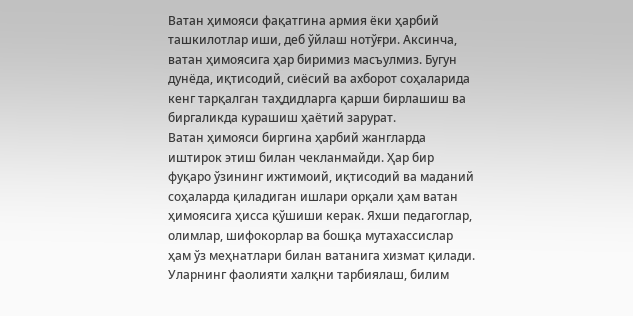Ватан ҳимояси фақатгина армия ёки ҳарбий ташкилотлар иши, деб ўйлаш нотўғри. Аксинча, ватан ҳимоясига ҳар биримиз масъулмиз. Бугун дунёда, иқтисодий, сиёсий ва ахборот соҳаларида кенг тарқалган таҳдидларга қарши бирлашиш ва биргаликда курашиш ҳаётий зарурат.
Ватан ҳимояси биргина ҳарбий жангларда иштирок этиш билан чекланмайди. Ҳар бир фуқаро ўзининг ижтимоий, иқтисодий ва маданий соҳаларда қиладиган ишлари орқали ҳам ватан ҳимоясига ҳисса қўшиши керак. Яхши педагоглар, олимлар, шифокорлар ва бошқа мутахассислар ҳам ўз меҳнатлари билан ватанига хизмат қилади. Уларнинг фаолияти халқни тарбиялаш, билим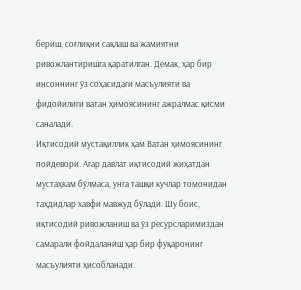бериш, соғлиқни сақлаш ва жамиятни ривожлантиришга қаратилган. Демак, ҳар бир инсоннинг ўз соҳасидаги масъулияти ва фидойилиги ватан ҳимоясининг ажралмас қисми саналади.
Иқтисодий мустақиллик ҳам Ватан ҳимоясининг пойдевори. Агар давлат иқтисодий жиҳатдан мустаҳкам бўлмаса, унга ташқи кучлар томонидан таҳдидлар хавфи мавжуд бўлади. Шу боис, иқтисодий ривожланиш ва ўз ресурсларимиздан самарали фойдаланиш ҳар бир фуқаронинг масъулияти ҳисобланади.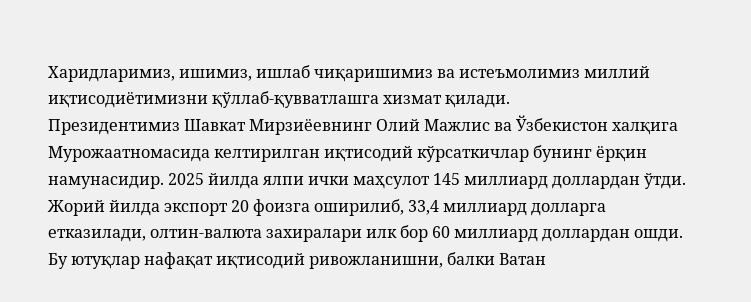Харидларимиз, ишимиз, ишлаб чиқаришимиз ва истеъмолимиз миллий иқтисодиётимизни қўллаб-қувватлашга хизмат қилади.
Президентимиз Шавкат Мирзиёевнинг Олий Мажлис ва Ўзбекистон халқига Мурожаатномасида келтирилган иқтисодий кўрсаткичлар бунинг ёрқин намунасидир. 2025 йилда ялпи ички маҳсулот 145 миллиард доллардан ўтди. Жорий йилда экспорт 20 фоизга оширилиб, 33,4 миллиард долларга етказилади, олтин-валюта захиралари илк бор 60 миллиард доллардан ошди. Бу ютуқлар нафақат иқтисодий ривожланишни, балки Ватан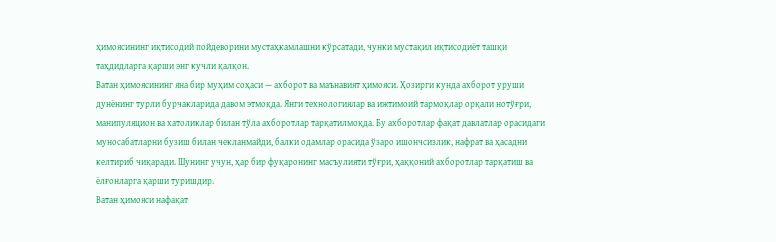ҳимоясининг иқтисодий пойдеворини мустаҳкамлашни кўрсатади, чунки мустақил иқтисодиёт ташқи таҳдидларга қарши энг кучли қалқон.
Ватан ҳимоясининг яна бир муҳим соҳаси — ахборот ва маънавият ҳимояси. Ҳозирги кунда ахборот уруши дунёнинг турли бурчакларида давом этмоқда. Янги технологиялар ва ижтимоий тармоқлар орқали нотўғри, манипуляцион ва хатоликлар билан тўла ахборотлар тарқатилмоқда. Бу ахборотлар фақат давлатлар орасидаги муносабатларни бузиш билан чекланмайди, балки одамлар орасида ўзаро ишончсизлик, нафрат ва ҳасадни келтириб чиқаради. Шунинг учун, ҳар бир фуқаронинг масъулияти тўғри, ҳаққоний ахборотлар тарқатиш ва ёлғонларга қарши туришдир.
Ватан ҳимояси нафақат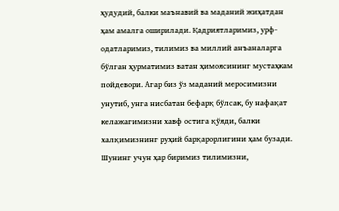ҳудудий, балки маънавий ва маданий жиҳатдан ҳам амалга оширилади. Қадриятларимиз, урф-одатларимиз, тилимиз ва миллий анъаналарга бўлган ҳурматимиз ватан ҳимоясининг мустаҳкам пойдевори. Агар биз ўз маданий меросимизни унутиб, унга нисбатан бефарқ бўлсак, бу нафақат келажагимизни хавф остига қўяди, балки халқимизнинг руҳий барқарорлигини ҳам бузади. Шунинг учун ҳар биримиз тилимизни,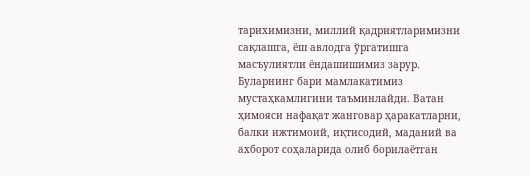тарихимизни, миллий қадриятларимизни сақлашга, ёш авлодга ўргатишга масъулиятли ёндашишимиз зарур. Буларнинг бари мамлакатимиз мустаҳкамлигини таъминлайди. Ватан ҳимояси нафақат жанговар ҳаракатларни, балки ижтимоий, иқтисодий, маданий ва ахборот соҳаларида олиб борилаётган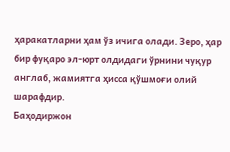ҳаракатларни ҳам ўз ичига олади. Зеро, ҳар бир фуқаро эл-юрт олдидаги ўрнини чуқур англаб, жамиятга ҳисса қўшмоғи олий шарафдир.
Баҳодиржон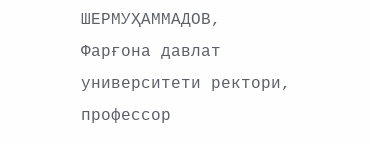ШЕРМУҲАММАДОВ,
Фарғона давлат университети ректори,
профессор